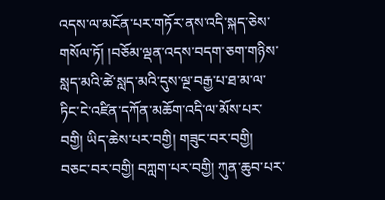འདས་ལ་མངོན་པར་གཏོར་ནས་འདི་སྐད་ཅེས་གསོལ་ཏོ། །བཅོམ་ལྡན་འདས་བདག་ཅག་གཉིས་སླད་མའི་ཚེ་སླད་མའི་དུས་ལྔ་བརྒྱ་པ་ཐ་མ་ལ་ཏིང་ངེ་འཛིན་དཀོན་མཆོག་འདི་ལ་མོས་པར་བགྱི། ཡིད་ཆེས་པར་བགྱི། གཟུང་བར་བགྱི། བཅང་བར་བགྱི། བཀླག་པར་བགྱི། ཀུན་ཆུབ་པར་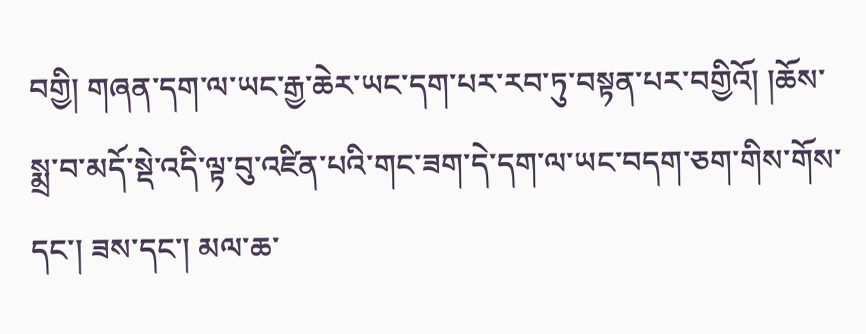བགྱི། གཞན་དག་ལ་ཡང་རྒྱ་ཆེར་ཡང་དག་པར་རབ་ཏུ་བསྟན་པར་བགྱིའོ། །ཆོས་སྨྲ་བ་མདོ་སྡེ་འདི་ལྟ་བུ་འཛིན་པའི་གང་ཟག་དེ་དག་ལ་ཡང་བདག་ཅག་གིས་གོས་དང་། ཟས་དང་། མལ་ཆ་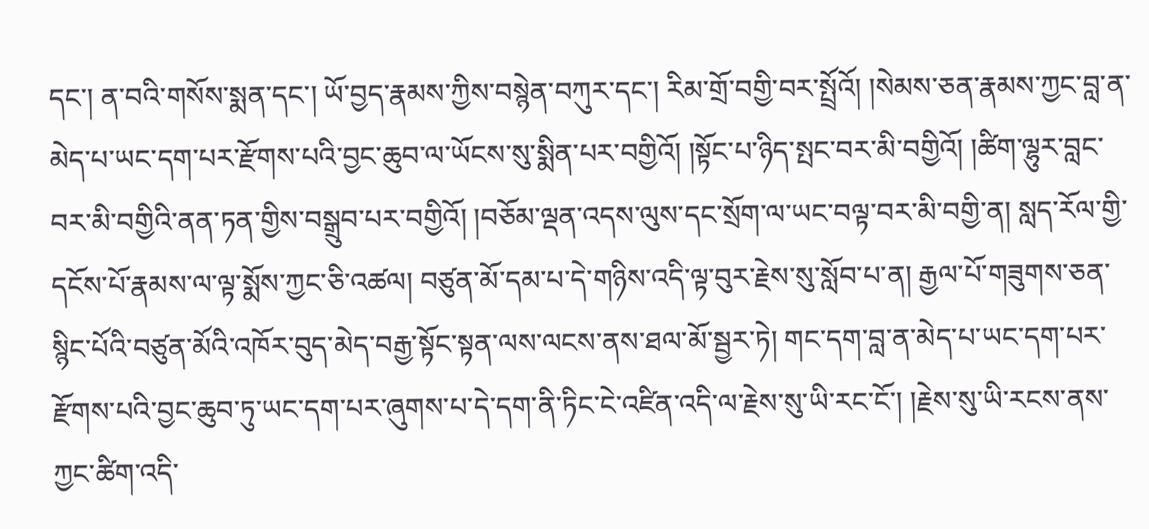དང་། ན་བའི་གསོས་སྨན་དང་། ཡོ་བྱད་རྣམས་ཀྱིས་བསྙེན་བཀུར་དང་། རིམ་གྲོ་བགྱི་བར་སྤྲོའོ། །སེམས་ཅན་རྣམས་ཀྱང་བླ་ན་མེད་པ་ཡང་དག་པར་རྫོགས་པའི་བྱང་ཆུབ་ལ་ཡོངས་སུ་སྨིན་པར་བགྱིའོ། །སྟོང་པ་ཉིད་སྤང་བར་མི་བགྱིའོ། །ཚིག་ལྷུར་བླང་བར་མི་བགྱིའི་ནན་ཏན་གྱིས་བསྒྲུབ་པར་བགྱིའོ། །བཅོམ་ལྡན་འདས་ལུས་དང་སྲོག་ལ་ཡང་བལྟ་བར་མི་བགྱི་ན། སླད་རོལ་གྱི་དངོས་པོ་རྣམས་ལ་ལྟ་སྨོས་ཀྱང་ཅི་འཚལ། བཙུན་མོ་དམ་པ་དེ་གཉིས་འདི་ལྟ་བུར་རྗེས་སུ་སློབ་པ་ན། རྒྱལ་པོ་གཟུགས་ཅན་སྙིང་པོའི་བཙུན་མོའི་འཁོར་བུད་མེད་བརྒྱ་སྟོང་སྟན་ལས་ལངས་ནས་ཐལ་མོ་སྦྱར་ཏེ། གང་དག་བླ་ན་མེད་པ་ཡང་དག་པར་རྫོགས་པའི་བྱང་ཆུབ་ཏུ་ཡང་དག་པར་ཞུགས་པ་དེ་དག་ནི་ཏིང་ངེ་འཛིན་འདི་ལ་རྗེས་སུ་ཡི་རང་ངོ་། །རྗེས་སུ་ཡི་རངས་ནས་ཀྱང་ཚིག་འདི་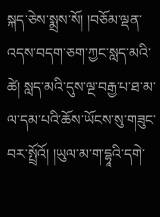སྐད་ཅེས་སྨྲས་སོ། །བཅོམ་ལྡན་འདས་བདག་ཅག་ཀྱང་སླད་མའི་ཚེ། སླད་མའི་དུས་ལྔ་བརྒྱ་པ་ཐ་མ་ལ་དམ་པའི་ཆོས་ཡོངས་སུ་གཟུང་བར་སྤྲོའོ། །ཡུལ་མ་ག་དྷཱའི་དགེ་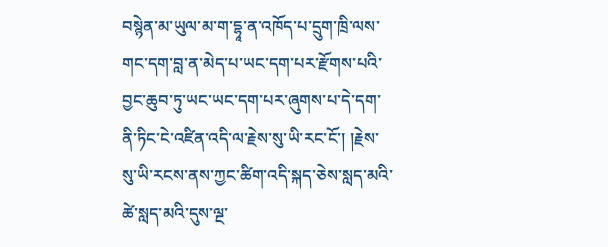བསྙེན་མ་ཡུལ་མ་ག་དྷཱ་ན་འཁོད་པ་དྲུག་ཁྲི་ལས་གང་དག་བླ་ན་མེད་པ་ཡང་དག་པར་རྫོགས་པའི་བྱང་ཆུབ་ཏུ་ཡང་ཡང་དག་པར་ཞུགས་པ་དེ་དག་ནི་ཏིང་ངེ་འཛིན་འདི་ལ་རྗེས་སུ་ཡི་རང་ངོ་། །རྗེས་སུ་ཡི་རངས་ནས་ཀྱང་ཚིག་འདི་སྐད་ཅེས་སླད་མའི་ཚེ་སླད་མའི་དུས་ལྔ་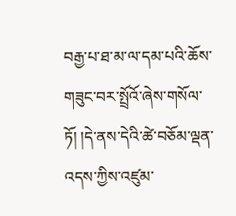བརྒྱ་པ་ཐ་མ་ལ་དམ་པའི་ཆོས་གཟུང་བར་སྤྲོའོ་ཞེས་གསོལ་ཏོ། །དེ་ནས་དེའི་ཚེ་བཅོམ་ལྡན་འདས་ཀྱིས་འཛུམ་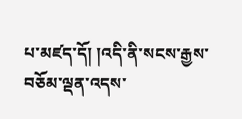པ་མཛད་དོ། །འདི་ནི་སངས་རྒྱས་བཅོམ་ལྡན་འདས་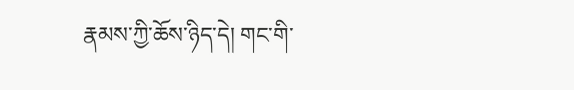རྣམས་ཀྱི་ཆོས་ཉིད་དེ། གང་གི་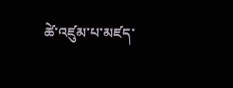ཚེ་འཛུམ་པ་མཛད་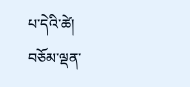པ་དེའི་ཚེ། བཅོམ་ལྡན་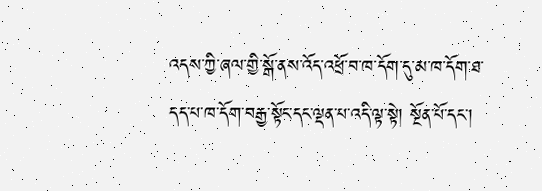འདས་ཀྱི་ཞལ་གྱི་སྒོ་ནས་འོད་འཕྲོ་བ་ཁ་དོག་དུ་མ་ཁ་དོག་ཐ་དད་པ་ཁ་དོག་བརྒྱ་སྟོང་དང་ལྡན་པ་འདི་ལྟ་སྟེ། སྔོན་པོ་དང་།